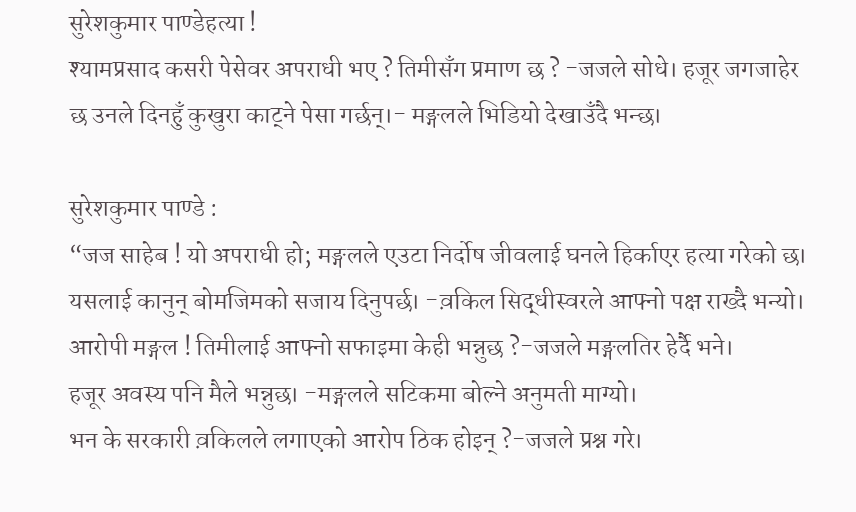सुरेशकुमार पाण्डेहत्या !
श्यामप्रसाद कसरी पेसेवर अपराधी भए ? तिमीसँग प्रमाण छ ? -जजले सोधे। हजूर जगजाहेर छ उनले दिनहुँ कुखुरा काट्ने पेसा गर्छन्।- मङ्गलले भिडियो देखाउँदै भन्छ।

सुरेशकुमार पाण्डे :
“जज साहेब ! यो अपराधी हो; मङ्गलले एउटा निर्दोष जीवलाई घनले हिर्काएर हत्या गरेको छ। यसलाई कानुन् बोमजिमको सजाय दिनुपर्छ। -व़किल सिद्धीस्वरले आफ्नो पक्ष राख्दै भन्यो।
आरोपी मङ्गल ! तिमीलाई आफ्नो सफाइमा केही भन्नुछ ?-जजले मङ्गलतिर हेर्दै भने।
हजूर अवस्य पनि मैले भन्नुछ। -मङ्गलले सटिकमा बोल्ने अनुमती माग्यो।
भन के सरकारी व़किलले लगाएको आरोप ठिक होइन् ?-जजले प्रश्न गरे।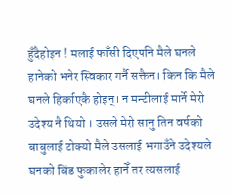हुँदैहोइन ! मलाई फाँसी दिएपनि मैले घनले हानेको भनेर स्विकार गर्नै सक्तैन। किन कि मैले घनले हिर्काएकै होइन्। न मन्टीलाई मार्ने मेरो उदेश्य नै थियो । उसले मेरो सानु तिन वर्षको बाबुलाई टोक्यो मैले उसलाई भगाउँने उदेश्यले घनको बिंड फुकालेर हानेँ तर त्यसलाई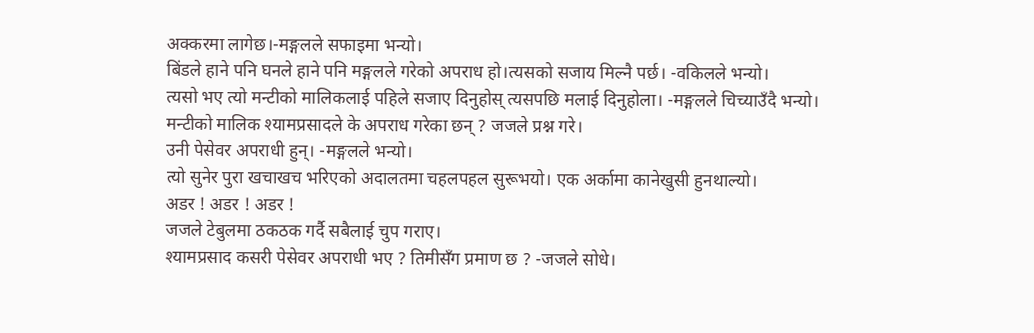अक्करमा लागेछ।-मङ्गलले सफाइमा भन्यो।
बिंडले हाने पनि घनले हाने पनि मङ्गलले गरेको अपराध हो।त्यसको सजाय मिल्नै पर्छ। -वकिलले भन्यो।
त्यसो भए त्यो मन्टीको मालिकलाई पहिले सजाए दिनुहोस् त्यसपछि मलाई दिनुहोला। -मङ्गलले चिच्याउँदै भन्यो।
मन्टीको मालिक श्यामप्रसादले के अपराध गरेका छन् ? जजले प्रश्न गरे।
उनी पेसेवर अपराधी हुन्। -मङ्गलले भन्यो।
त्यो सुनेर पुरा खचाखच भरिएको अदालतमा चहलपहल सुरूभयो। एक अर्कामा कानेखुसी हुनथाल्यो।
अडर ! अडर ! अडर !
जजले टेबुलमा ठकठक गर्दै सबैलाई चुप गराए।
श्यामप्रसाद कसरी पेसेवर अपराधी भए ? तिमीसँग प्रमाण छ ? -जजले सोधे।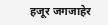हजूर जगजाहेर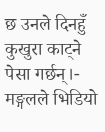छ उनले दिनहुँ कुखुरा काट्ने पेसा गर्छन्।-
मङ्गलले भिडियो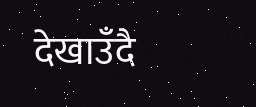देखाउँदै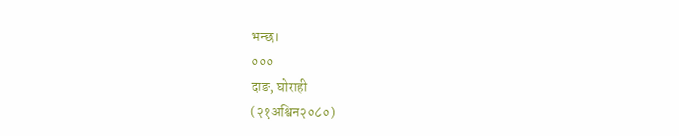भन्छ।
०००
दाङ, घोराही
(२१अश्विन२०८०)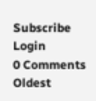Subscribe
Login
0 Comments
Oldest